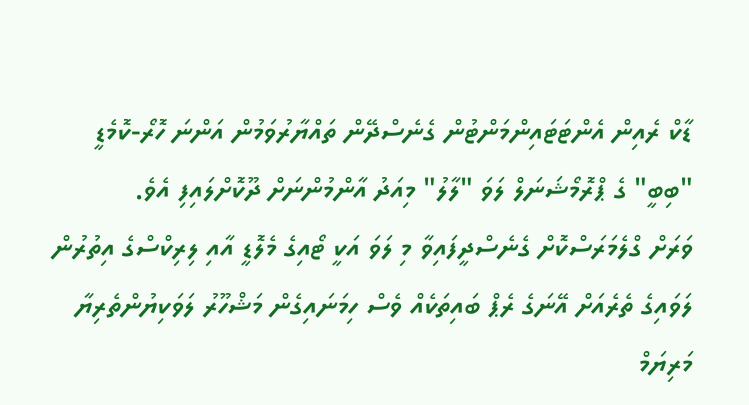ޑާކް ރެއިން އެންޓަޓައިންމަންޓުން ގެނެސްދޭން ތައްޔާރުވަމުން އަންނަ ހޮރޯ-ކޮމެޑީ "ބިބީ" ގެ ޕްރޮމޯޝަނަލް ލަވަ "ލާލު" މިއަދު އާންމުންނަށް ދޫކޮށްލައިފި އެވެ.
ވަރަށް ގްލެމަރަސްކޮށް ގެނެސްދީފައިވާ މި ލަވަ އަކީ ޓޯއިގެ މެލޮޑީ އާއި ލިރިކްސްގެ އިތުރުން ލަވައިގެ ތެރެއަށް އޭނަގެ ރެޕް ބައިތަކެއް ވެސް ހިމަނައިގެން މަޝްހޫރު ލަވަކިޔުންތެރިޔާ މަރިޔަމް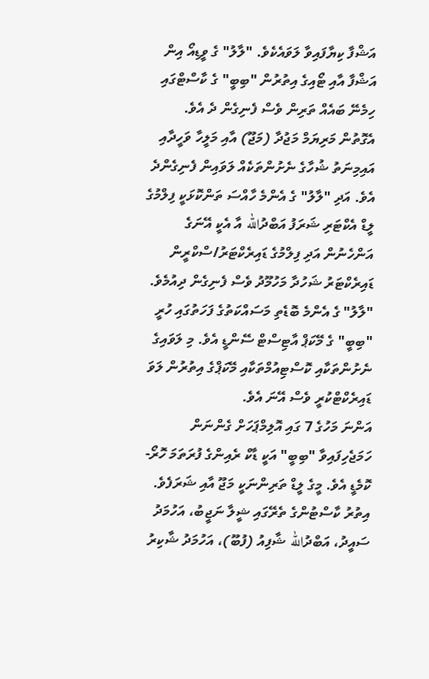އަޝްފާ ކިޔާފައިވާ ލަވައެކެވެ. "ލާލު" ގެ ވީޑިއޯ އިން އަޝްފާ އާއި ޓޯއިގެ އިތުރުން "ބިބީ" ގެ ކާސްޓްގައި ހިމެނޭ ބައެއް ތަރިން ވެސް ފެނިގެން ދެ އެވެ.
އެގޮތުން މަރިޔަމް މަޖުދާ (މަޖޫ) އާއި މަލީހާ ވަހީދާއި އައިމިނަތު ޝުހާގެ ނެށުންތަކެއް ލަވައިން ފެނިގެންދެ އެވެ. އަދި "ލާލު" ގެ އެންމެ ހާއްސަ ތަންކޮޅަކީ ފިލްމުގެ ލީޑް އެކްޓަރި ޝަރަފު އަބްދުالله އާ އެކީ އޭނަގެ އަންހެނުން އަދި ފިލްމުގެ ޑައިރެކްޓަރު/ސްކްރީން ޑައިރެކްޓަރު ޝަހުދާ މަހުމޫދު ވެސް ފެނިގެން ދިއުމެވެ.
"ލާލު" ގެ އެންމެ ބޮޑެތި މަސައްކަތުގެ ފަހަތުގައި ހުރީ "ބިބީ" ގެ މޭކަޕް އާޓިސްޓް ސޭންޑީ އެވެ. މި ލަވައިގެ ނެށުންތަކާއި ކޮސްޓިއުމްތަކާއި މޭކަޕްގެ އިތުރުން ލަވަ ޑައިރެކްޓްކުރީ ވެސް އޭނަ އެވެ.
އަންނަ މަހުގެ 7 ގައި އޮލިމްޕަހަށް ގެންނަން ހަމަޖެހިފައިވާ "ބިބީ" އަކީ ޑާކް ރެއިންގެ ފުރަތަމަ ހޮރޯ-ކޮމެޑީ އެވެ. މީގެ ލީޑް ތަރިންނަކީ މަޖޫ އާއި ޝަރަފެވެ. އިތުރު ކާސްޓުންގެ ތެރޭގައި ޝީލާ ނަޖީބު، އަހުމަދު ސައީދު، އަބްދުالله ޝާފިއު (ފުބޫ)، އަހުމަދު ޝާކިރު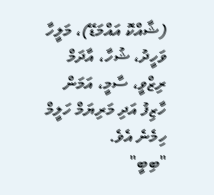(ޝާއްކޮ އައްމަޑޭ)، މަލީހާ ވަހީދު، ޝުހާ، އާދަމް ރިޒްވީ، ސާމީ، އަމަން ހާޒިފު އަދި މަރިޔަމް ހަލީމް ހިމެނެ އެވެ.
"ބިބީ"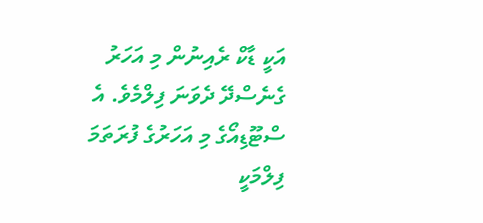އަކީ ޑާކް ރެއިނުން މި އަހަރު ގެނެސްދޭ ދެވަނަ ފިލްމެވެ. އެ ސްޓޫޑިއޯގެ މި އަހަރުގެ ފުރަތަމަ ފިލްމަކީ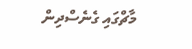މާޗްގައި ގެނެސްދިން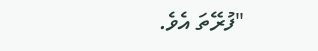"ފުރޭތަ އެވެ.